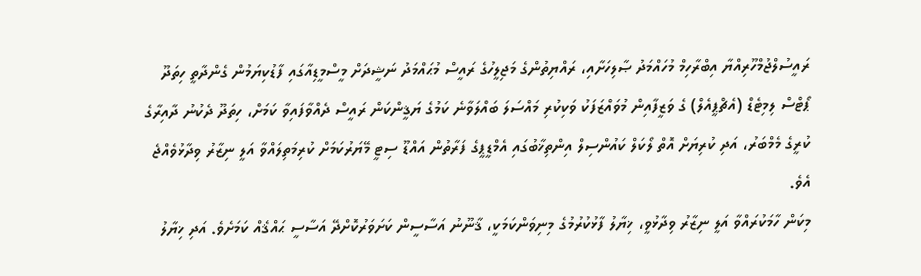ރައީސުލްޖުމްހޫރިއްޔާ އިބްރާހިމް މުހައްމަދު ޞާލިހަށާއި، ރައްޔިތުންގެ މަޖިލީހުގެ ރައީސް މުޙައްމަދު ނަޝީދަށް މީސްމީޑިއާގައި ފާޑުކިޔަމުން ގެންދާތީ ހިތަދޫ ޕޯޓްސް ލިމިޓެޑް (އެޗްޕީއެލް) ގެ ވަޒީފާއިން މުވައްޒަފަކު ވަކިކުރި މައްސަލަ ބައްލަވާނެ ކަމުގެ ޔަޤީންކަން ރައީސް ދެއްވާފައިވާ ކަމަށް، ހިތަދޫ ދެކުނު ދާއިރާގެ ކުރީގެ މެމްބަރު، އަދި ކުރިޔަށް އޮތް ލޯކަލް ކައުންސިލް އިންތިޚާބުގައި އެމްޑީޕީގެ ފަރާތުން އައްޑޫ ސިޓީ މޭޔަރުކަމަށް ކުރިމަތިލައްވާ އަލީ ނިޒާރު ވިދާޅުވެއްޖެ އެވެ.
މިކަން ހާމަކުރައްވާ އަލީ ނިޒާރު ވިދާޅުވީ، ޚިޔާލު ފާޅުކުރުމުގެ މިނިވަންކަމަކީ، ޤާނޫނު އަސާސީން ކަށަވަރުކޮށްދޭ އަސާސީ ޙައްޤެއް ކަމަށެވެ. އަދި ޚިޔާލު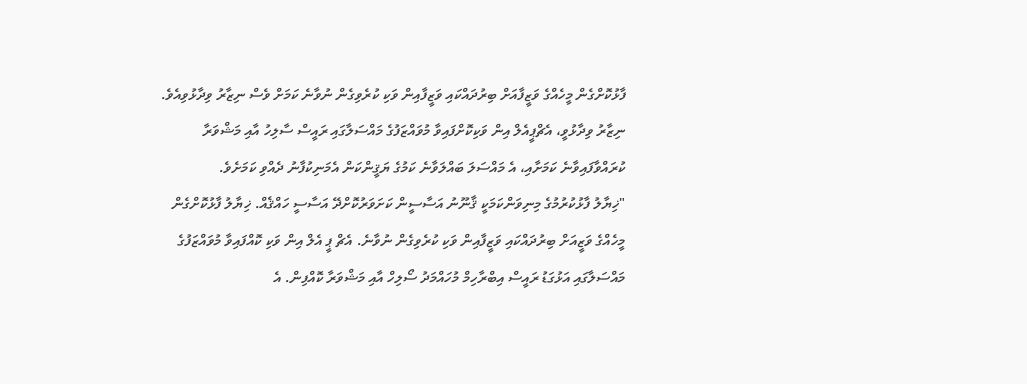ފާޅުކޮށްގެން މީހެއްގެ ވަޒީފާއަށް ބިރުދައްކައި ވަޒީފާއިން ވަކި ކުރެވިގެން ނުވާނެ ކަމަށް ވެސް ނިޒާރު ވިދާޅުވިއެވެ.
ނިޒާރު ވިދާޅުވީ، އެޗްޕީއެލް އިން ވަކިކޮށްފައިވާ މުވައްޒަފުގެ މައްސަލާގައި ރައީސް ސާލިހު އާއި މަޝްވަރާ ކުރައްވާފައިވާނެ ކަމަށާއި، އެ މައްސަލަ ބައްލަވާނެ ކަމުގެ ޔަޤީންކަން އެމަނިކުފާނު ދެއްވި ކަމަށެވެ.
"ޚިޔާލު ފާޅުކުރުމުގެ މިނިވަންކަމަކީ ޤާނޫނު އަސާސީން ކަށަވަރުކޮށްދޭ އަސާސީ ހައްޤެއް. ޚިޔާލު ފާޅުކޮށްގެން މީހެއްގެ ވަޒީއަށް ބިރުދައްކައި ވަޒީފާއިން ވަކި ކުރެވިގެން ނުވާނެ. އެޗް ޕީ އެލް އިން ވަކި ކޮއްފައިވާ މުވައްޒަފުގެ މައްސަލާގައި އަޅުގަޑު ރައީސް އިބްރާހިމް މުހައްމަދު ސޯލިހް އާއި މަޝްވަރާ ކޮއްފިން. އެ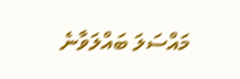މައްސަލަ ބައްލަވާނެ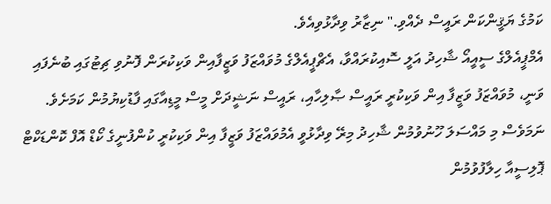ކަމުގެ ޔަޤީންކަން ރައީސް ދެއްވި." ނިޒާރު ވިދާޅުވިއެވެ.
އެމްޕީއެލްގެ ސީއީއޯ ޝާހިދު އަލީ ސޮއިކުރައްވާ، އެޗްޕީއެލްގެ މުވައްޒަފު ވަޒީފާއިން ވަކިކުރަން ފޮނުވި ޗިޓުގައި ބުނެފައި ވަނީ، މުވައްޒަފު ވަޒީފާ އިން ވަކިކުރީ ރައީސް ޞާލިހާއި، ރައީސް ނަޝީދަށް މީސް މީޑިއާގައި ފާޑުކިޔުމުން ކަމަށެވެ. ނަމަވެސް މި މައްސަލަ ހޫނުވުމުން ޝާހިދު މިރޭ ވިދާޅުވީ އެމުވައްޒަފު ވަޒީފާ އިން ވަކިކުރީ ކުންފުނީގެ ކޯޑް އޮފް ކޮންޑަކްޓް ޕޮލިސީއާ ހިލާފުވުމުން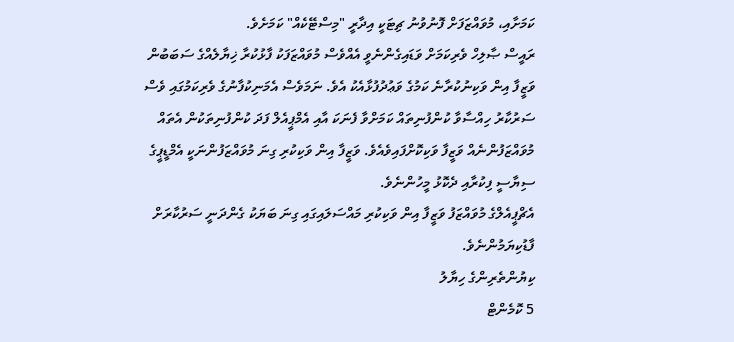ކަމަށާއި، މުވައްޒަފަށް ފޮނުވުނު ޗިޓަކީ އިދާރީ "މިސްޓޭކެއް" ކަމަށެވެ.
ރައީސް ޞާލިހް ވެރިކަމަށް ވަޑައިގެންނެވީ އެއްވެސް މުވައްޒަފަކު ފާޅުކުރާ ޚިޔާލެއްގެ ސަބަބުން ވަޒީފާ އިން ވަކިނުކުރާނެ ކަމުގެ ވަޢުދުފުޅާއެކު އެވެ. ނަމަވެސް އެމަނިކުފާނުގެ ވެރިކަމުގައި ވެސް ސަރުކާރު ހިއްސާވާ ކުންފުނިތައް ކަމަށްވާ ފެނަކަ އާއި އެމްޕީއެލް ފަދަ ކުންފުނިތަކުން އެތައް މުވައްޒަފުންނެއް ވަޒީފާ ވަކިކޮށްފައިވެއެވެ. ވަޒީފާ އިން ވަކިކުރި ގިނަ މުވައްޒަފުންނަކީ އެމްޑީޕީގެ ސިޔާސީ ފިކުރާއި ދެކޮޅު މީހުންނެވެ.
އެޗްޕީއެލްގެ މުވައްޒަފު ވަޒީފާ އިން ވަކިކުރި މައްސަލައިގައި ގިނަ ބަޔަކު ގެންދަނީ ސަރުކާރަށް ފާޑުކިޔަމުންނެވެ.
ކިޔުންތެރިންގެ ހިޔާލު
5 ކޮމެންޓް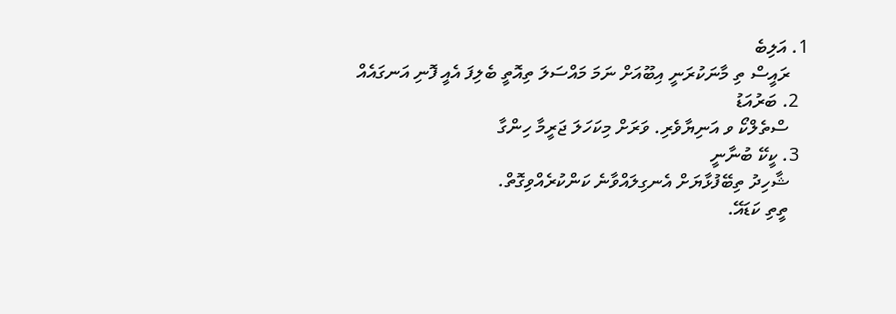1. އަލިބެ
    ރައީސް ތި މާނަކުރަނީ އިބޫއަށް ނަމަ މައްސަލަ ތިއޮތީ ބެލިފަ އެއީ ފޮނި އަނގައެއް
  2. ބަރުއަޑު
    ސްތެލްކޯ ވ އަނިޔާވެރި. ވަރަށް މިކަހަލަ ޖަރީމާ ހިންގާ
  3. ކީކޭ ބުނާނީ
    ޝާހިދު ތިބޭފުޅާޔަށް އެނގިލައްވާނެ ކަންކުރެއްވިގޮތް.
    ތީތި ކަޑައޭ.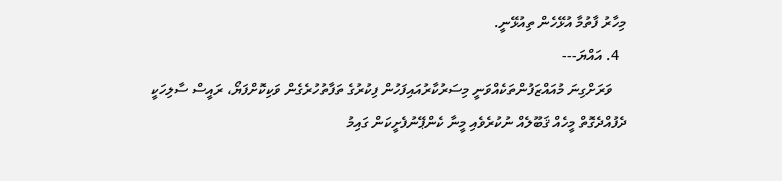މިހާރު ފާތުމާ އުޅޭހެން ތިއުޅޭނީ.
  4. އައްޔަ---
    ވަރަށްގިނަ މުއައްޒަފުންތަކެއްވަނީ މިސަރުކާރުއައިފަހުން ފިކުރުގެ ތަފާތުހުރެގެން ވަކިކޮށްފަޔޯ، ރައީސް ސާލިހަކީ ދެފުއްދެގޮތް މީހެއް ޤަބޫލެއް ނުކުރެވެއި މީނާ ކެންޕޭނުފެށީކަން ގައިމު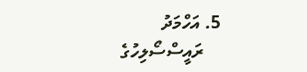5. އަހްމަދު
    ރައީސްސޯލިހުގެ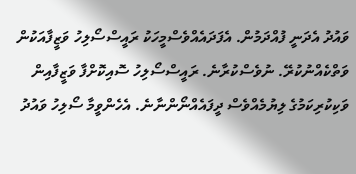ވައުދު އެދަނީ ފުއްދަމުން. އެފަދައެއްވެސްމީހަކު ރައީސްސޯލިހު ވަޒީފާއަކުން ވަތްކެއްނުކުރޭ. ނުވެސްކުރާނެ. ރައީސްސޯލިހު ސޮއިކޮށްފާ ވަޒީފާއިން ވަކިކުރިކަމުގެ ލިޔުމެއްވެސް ދީފައެއްނޯންނާނެ. އެހެންވީމާ ސޯލިހު ވައުދު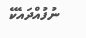ނުފުއްދައެކޭ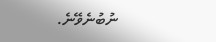ނުބުނެވޭނެ.